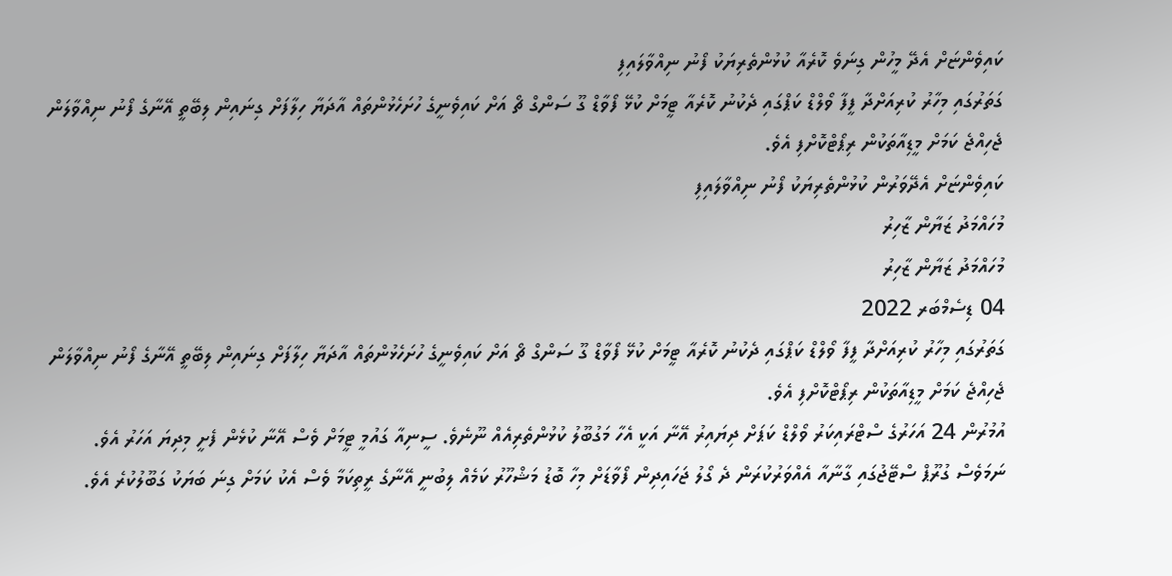ކައިވެންޏަށް އެދޭ މީހުން ގިނަވެ ކޮރެއާ ކުޅުންތެރިޔަކު ފޯނު ނިއްވާލައިފި
ގަތަރުގައި މިހާރު ކުރިއަށްދާ ފީފާ ވޯލްޑް ކަޕްގައި ދެކުނު ކޮރެއާ ޓީމަށް ކުޅޭ ފޯވާޑް ގޫ ސަންގް ޗޯ އަށް ކައިވެނީގެ ހުށަހެޅުންތައް އާދަޔާ ހިލާފަށް ގިނައިން ލިބޭތީ އޭނާގެ ފޯނު ނިއްވާލަން ޖެހިއްޖެ ކަމަށް މީޑިއާތަކުން ރިޕޯޓްކޮށްފި އެވެ.
ކައިވެންޏަށް އެދޭވަރުން ކުޅުންތެރިޔަކު ފޯނު ނިއްވާލައިފި
މުހައްމަދު ޒަޔާން ޒާހިރު
މުހައްމަދު ޒަޔާން ޒާހިރު
04 ޑިސެމްބަރ 2022
ގަތަރުގައި މިހާރު ކުރިއަށްދާ ފީފާ ވޯލްޑް ކަޕްގައި ދެކުނު ކޮރެއާ ޓީމަށް ކުޅޭ ފޯވާޑް ގޫ ސަންގް ޗޯ އަށް ކައިވެނީގެ ހުށަހެޅުންތައް އާދަޔާ ހިލާފަށް ގިނައިން ލިބޭތީ އޭނާގެ ފޯނު ނިއްވާލަން ޖެހިއްޖެ ކަމަށް މީޑިއާތަކުން ރިޕޯޓްކޮށްފި އެވެ.
އުމުރުން 24 އަހަރުގެ ސްޓްރައިކަރު ވޯލްޑް ކަޕަށް ދިޔައިރު އޭނާ އަކީ އެހާ މަގުބޫލު ކުޅުންތެރިއެއް ނޫނެވެ. ސީނިއާ ގައުމީ ޓީމަށް ވެސް އޭނާ ކުޅެން ފެށީ މިދިޔަ އަހަރު އެވެ. ނަމަވެސް ގުރޫޕް ސްޓޭޖުގައި ގާނާއާ އެއްވަރުކުރަން ދެ ގޯލު ޖަހައިދިން ފޯވާޑަށް މިހާ ބޮޑު މަޝްހޫރު ކަމެއް ލިބުނީ އޭނާގެ ރީތިކަމާ ވެސް އެކު ކަމަށް ގިނަ ބަޔަކު ގަބޫލުކުރެ އެވެ.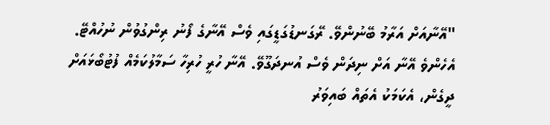"އޭނާއަށް އަރާމު ބޭނުންވޭ. ރޭގަނޑުގަޑީގައި ވެސް އޭނާގެ ފޯނު ރިންގުވުން ނުހުއްޓޭ. އެހެންވެ އޭނާ އަށް ނިދަން ވެސް އުނދަގޫވޭ. އޭނާ ހުރީ ހުރިހާ ސަމާލުކަމެއް ފުޓުބޯޅައަށް ދީގެން، އެކަމަކު އެތައް ބައިވަރު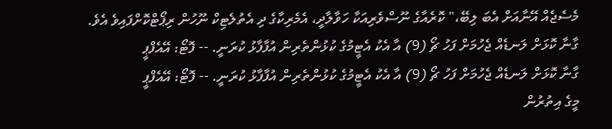މެސެޖެއް އޭނާއަށް އެބަ ލިބޭ،" ކޮރެއާގެ ނޫސްވެރިއަކާ ހަވާލާދީ، އެމެރިކާގެ ދި އެތުލެޓިކް ނޫހުން ރިޕޯޓްކޮށްފައިވެ އެވެ.
ގާނާ ކޮޅަށް ލަނޑެއް ޖެހުމަށް ފަހު ޗޯ (9) އާ އެކު އެޓީމުގެ ކުޅުންތެރިން އުފާފާޅު ކުރަނީ. -- ފޮޓޯ: އޭއެފްޕީ
ގާނާ ކޮޅަށް ލަނޑެއް ޖެހުމަށް ފަހު ޗޯ (9) އާ އެކު އެޓީމުގެ ކުޅުންތެރިން އުފާފާޅު ކުރަނީ. -- ފޮޓޯ: އޭއެފްޕީ
މީގެ އިތުރުން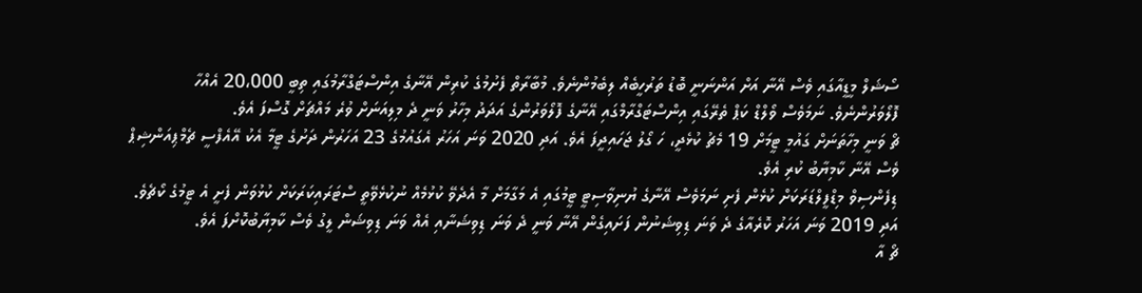ސޯޝަލް މީޑީއާގައި ވެސް އޭނާ އަށް އަންނަނީ ބޮޑު ތަރުހީބެއް ލިބެމުންނެވެ. މުބާރާތް ފެށުމުގެ ކުރިން އޭނާގެ އިންސްޓަގްރާމުގައި ތިބީ 20،000 އެއްހާ ފޮލޯވަރުންނެވެ. ނަމަވެސް ވޯލްޑް ކަޕް ތެރޭގައި އިންސްޓަގްރާމްގައި އޭނާގެ ފޮލޯވަރުންގެ އަދަދު މިހާރު ވަނީ ދެ މިލިއަނަށް ވުރެ މައްޗަށް ގޮސްފަ އެވެ.
ޗޯ ވަނީ މިހާތަނަށް ގައުމީ ޓީމަށް 19 މެޗު ކުޅެދީ، ހަ ގޯލު ޖަހައިދީފަ އެވެ. އަދި 2020 ވަނަ އަހަރު އެގައުމުގެ 23 އަހަރުން ދަށުގެ ޓީމާ އެކު އޭއެފްސީ ޗެމްޕިއަންޝިޕް ވެސް އޭނާ ކާމިޔާބު ކުރި އެވެ.
ޑިފެންސިވް މިޑްފީލްޑަރަކަށް ކުޅެން ފެށި ނަމަވެސް އޭނާގެ ޔުނިވާސިޓީ ޓީމުގައި އެ މަގާމަށް މާ އެދެވޭ ކުޅުމެއް ނުކުޅެވޭތީ ސްޓަރައިކަރަކަށް ކުޅުވަން ފެށީ އެ ޓީމުގެ ކޯޗެވެ. އަދި 2019 ވަނަ އަހަރު ކޮރެއާގެ ދެ ވަނަ ޑިވިޝަނުން ފަށައިގެން އޭނާ ވަނީ ދެ ވަނަ ޑިވިޝަނާއި އެއް ވަނަ ޑިވިޝަން ލީގު ވެސް ކާމިޔާބުކޮށްފަ އެވެ.
ޗޯ އާ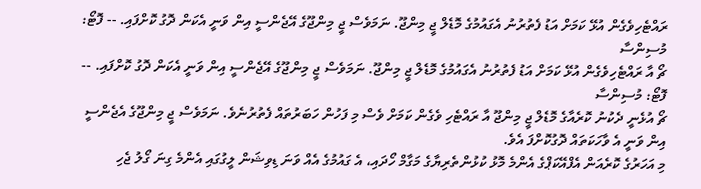ރައްޓެހިވެގެން އުޅޭ ކަމަށް އަޑު ފެތުރުނު އެގައުމުގެ މޮޑެލް ޖީ މިންޖޫ. ނަމަވެސް ޖީ މިންޖޫގެ އޭޖެންސީ އިން ވަނީ އެކަން ދޮގު ކޮށްފައި. -- ފޮޓޯ: މުސިންސާ
ޗޯ އާ ރައްޓެހިވެގެން އުޅޭ ކަމަށް އަޑު ފެތުރުނު އެގައުމުގެ މޮޑެލް ޖީ މިންޖޫ. ނަމަވެސް ޖީ މިންޖޫގެ އޭޖެންސީ އިން ވަނީ އެކަން ދޮގު ކޮށްފައި. -- ފޮޓޯ: މުސިންސާ
ޗޯ އުޅެނީ ދެކުނު ކޮރެއާގެ މޮޑެލް ޖީ މިންޖޫ އާ ރައްޓެހި ވެގެން ކަމަށް ވެސް މި ފަހުން ހަބަރުތައް ފެތުރުނެވެ. ނަމަވެސް ޖީ މިންޖޫގެ އެޖެންސީ އިން ވަނީ އެ ވާހަކަތައް ދޮގުކޮށްފަ އެވެ.
މި އަހަރުގެ ކޮރެއަން އެފްއޭކަޕްގެ އެންމެ މޮޅު ކުޅުންތެރިޔާގެ މަގާމް ހޯދައި، އެ ގައުމުގެ އެއް ވަނަ ޑިވިޝަން ލީގުގައި އެންމެ ގިނަ ގޯލު ޖެހި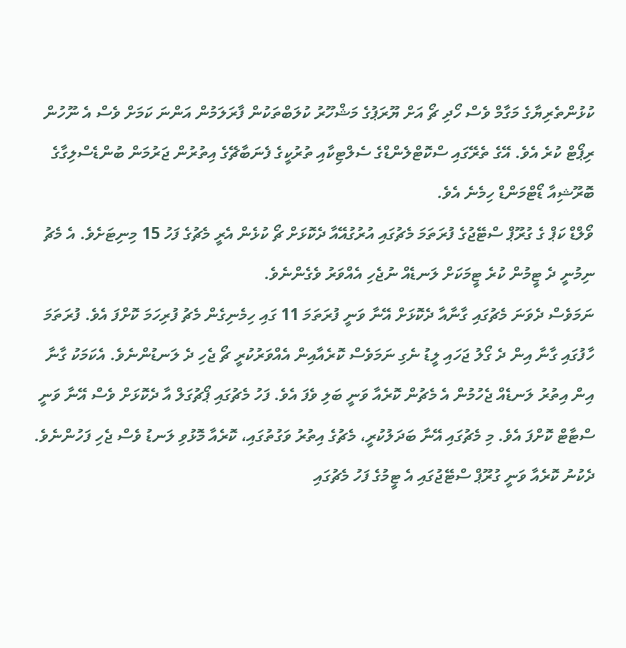ކުޅުންތެރިޔާގެ މަގާމް ވެސް ހޯދި ޗޯ އަށް ޔޫރަޕުގެ މަޝްހޫރު ކުލަބްތަކުން ފާރަލަމުން އަންނަ ކަމަށް ވެސް އެ ނޫހުން ރިޕޯޓް ކުރެ އެވެ. އޭގެ ތެރޭގައި ސްކޮޓްލެންޑްގެ ސެލްޓިކާއި ތުރުކީގެ ފެނަބާޗޭގެ އިތުރުން ޖަރުމަން ބުންޑެސްލިގާގެ ބޮރޫޝިއާ ޑޯޓްމަންޑް ހިމެނެ އެވެ.
ވޯލްޑް ކަޕް ގެ ގުރޫޕް ސްޓޭޖުގެ ފުރަތަމަ މެޗުގައި އުރުގުއޭއާ ދެކޮޅަށް ޗޯ ކުޅެން އެރީ މެޗުގެ ފަހު 15 މިނިޓަށެވެ. އެ މެޗު ނިމުނީ ދެ ޓީމުން ކުރެ ޓީމަކަށް ލަނޑެއް ނުޖެހި އެއްވަރު ވެގެންނެވެ.
ނަމަވެސް ދެވަނަ މެޗުގައި ގާނާއާ ދެކޮޅަށް އޭނާ ވަނީ ފުރަތަމަ 11 ގައި ހިމެނިގެން މެޗު ފުރިހަމަ ކޮށްފަ އެވެ. ފުރަތަމަ ހާފުގައި ގާނާ އިން ދެ ގޯލު ޖަހައި ލީޑު ނެގި ނަމަވެސް ކޮރެއާއިން އެއްވަރުކުރީ ޗޯ ޖެހި ދެ ލަނޑުންނެވެ. އެކަމަކު ގާނާ އިން އިތުރު ލަނޑެއް ޖެހުމުން އެ މެޗުން ކޮރެއާ ވަނީ ބަލި ވެފަ އެވެ. ފަހު މެޗުގައި ޕޯޗުގަލް އާ ދެކޮޅަށް ވެސް އޭނާ ވަނީ ސްޓާޓް ކޮށްފަ އެވެ. މި މެޗުގައި އޭނާ ބަދަލުކުރީ، މެޗުގެ އިތުރު ވަގުތުގައި، ކޮރެއާ މޮޅުވި ލަނޑު ވެސް ޖެހި ފަހުންނެވެ.
ދެކުނު ކޮރެއާ ވަނީ ގުރޫޕް ސްޓޭޖުގައި އެ ޓީމުގެ ފަހު މެޗުގައި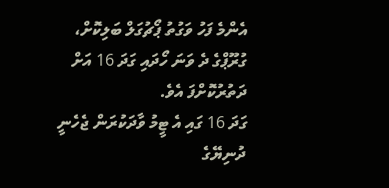އެންމެ ފަހު ވަގުތު ޕޯޗުގަލް ބަލިކޮށް، ގުރޫޕްގެ ދެ ވަނަ ހޯދައި ގަދަ 16 އަށް ދަތުރުކޮށްފަ އެވެ.
ގަދަ 16 ގައި އެ ޓީމު ވާދަކުރަން ޖެހެނީ ދުނިޔޭގެ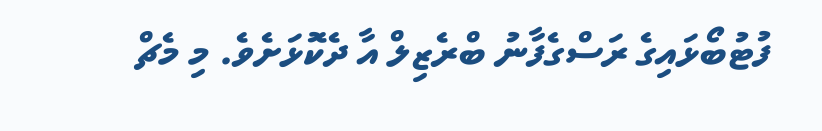ފުޓުބޯޅައިގެ ރަސްގެފާނު ބްރެޒިލް އާ ދެކޮޅަށެވެ. މި މެޗް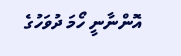އޮންނާނީ ހޯމަ ދުވަހުގެ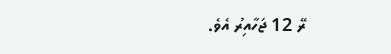ރޭ 12 ޖަހާއިރު އެވެ.